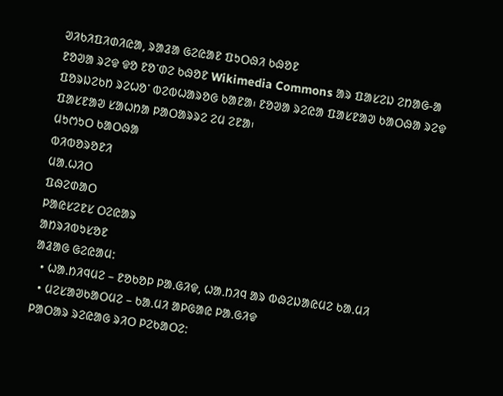ᱣᱤᱠᱤᱯᱤᱰᱤᱭᱟ, ᱨᱟᱲᱟ ᱜᱮᱭᱟᱱ ᱯᱩᱛᱷᱤ ᱠᱷᱚᱱ
ᱱᱚᱣᱟ ᱨᱮᱫ ᱫᱚ ᱱᱚᱸᱰᱮ ᱠᱷᱚᱱ Wikimedia Commons ᱟᱨ ᱯᱟᱥᱮᱡ ᱮᱴᱟᱜ-ᱟ ᱯᱚᱨᱡᱮᱠᱴ ᱨᱮᱦᱚᱸ ᱵᱮᱵᱦᱟᱨᱚᱜ ᱠᱟᱱᱟ᱾ ᱱᱚᱣᱟ ᱨᱮᱭᱟ ᱯᱟᱥᱱᱟᱣ ᱠᱟᱛᱷᱟ ᱨᱮᱫ ᱯᱟᱥᱱᱟᱣ ᱥᱟᱦᱴᱟ ᱞᱟᱛᱟᱨᱨᱮ ᱮᱢ ᱮᱱᱟ᱾
ᱢᱩᱬᱩᱛ ᱠᱟᱛᱷᱟ
ᱵᱤᱵᱚᱨᱚᱱᱤ
ᱢᱟᱹᱦᱤᱛ
ᱯᱷᱮᱰᱟᱛ
ᱞᱟᱭᱥᱮᱱᱥ ᱛᱮᱭᱟᱨ
ᱟᱴᱨᱤᱵᱩᱥᱚᱱ
ᱟᱲᱟᱜ ᱜᱮᱭᱟᱢ:
  • ᱦᱟᱹᱴᱤᱧᱢᱮ – ᱱᱚᱠᱚᱞ ᱞᱟᱹᱜᱤᱫ, ᱦᱟᱹᱴᱤᱧ ᱟᱨ ᱵᱷᱮᱡᱟᱭᱢᱮ ᱠᱟᱹᱢᱤ
  • ᱢᱮᱥᱟᱣᱠᱟᱛᱢᱮ – ᱠᱟᱹᱢᱤ ᱟᱞᱜᱟᱭ ᱞᱟᱹᱜᱤᱫ
ᱞᱟᱛᱟᱨ ᱨᱮᱭᱟᱜ ᱨᱤᱛ ᱞᱮᱠᱟᱛᱮ: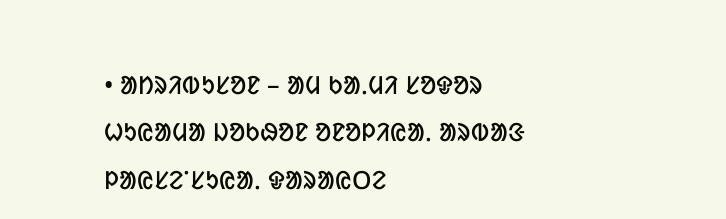• ᱟᱴᱨᱤᱵᱩᱥᱚᱱ – ᱟᱢ ᱠᱟᱹᱢᱤ ᱥᱚᱫᱚᱨ ᱦᱩᱭᱟᱢᱟ ᱡᱚᱠᱷᱚᱱ ᱚᱱᱚᱞᱤᱭᱟᱹ ᱟᱨᱵᱟᱝ ᱞᱟᱭᱥᱮᱸᱥᱩᱭᱟᱹ ᱫᱟᱨᱟᱭᱛᱮ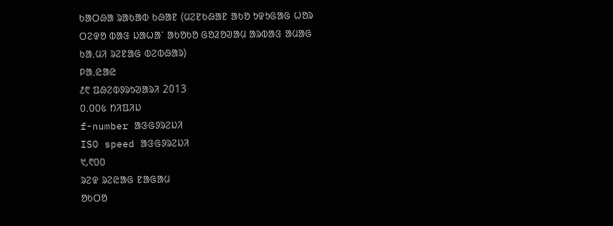ᱠᱟᱛᱷᱟ ᱨᱟᱠᱟᱵ ᱠᱷᱟᱱ (ᱢᱮᱱᱠᱷᱟᱱ ᱟᱠᱚ ᱩᱫᱩᱜᱟᱜ ᱦᱚᱨ ᱛᱮᱫᱚ ᱵᱟᱝ ᱡᱟᱦᱟᱸ ᱟᱠᱚᱠᱚ ᱜᱚᱲᱚᱣᱟᱢ ᱟᱨᱵᱟᱝ ᱟᱢᱟᱜ ᱠᱟᱹᱢᱤ ᱨᱮᱱᱟᱜ ᱵᱮᱵᱷᱟᱨ)
ᱞᱟ.ᱭᱟᱭ
᱒᱖ ᱯᱷᱮᱵᱽᱨᱩᱣᱟᱨᱤ 2013
᱐.᱐᱐᱕ ᱴᱤᱯᱤᱡ
f-number ᱟᱝᱜᱽᱨᱮᱡᱤ
ISO speed ᱟᱝᱜᱽᱨᱮᱡᱤ
᱑,᱖᱐᱐
ᱨᱮᱫ ᱨᱮᱭᱟᱜ ᱱᱟᱜᱟᱢ
ᱚᱠᱛᱚ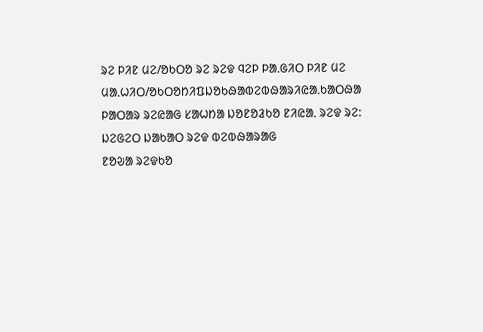ᱨᱮ ᱞᱤᱱ ᱢᱮ/ᱚᱠᱛᱚ ᱨᱮ ᱨᱮᱫ ᱧᱮᱞ ᱞᱟᱹᱜᱤᱛ ᱞᱤᱱ ᱢᱮ
ᱢᱟᱹᱦᱤᱛ/ᱚᱠᱛᱚᱴᱤᱯᱡᱚᱠᱷᱟᱵᱮᱵᱷᱟᱨᱤᱭᱟᱹᱠᱟᱛᱷᱟ
ᱞᱟᱛᱟᱨ ᱨᱮᱭᱟᱜ ᱥᱟᱦᱴᱟ ᱡᱚᱱᱚᱲᱠᱚ ᱱᱤᱭᱟᱹ ᱨᱮᱫ ᱨᱮ:
ᱡᱮᱜᱮᱛ ᱡᱟᱠᱟᱛ ᱨᱮᱫ ᱵᱮᱵᱷᱟᱨᱟᱜ
ᱱᱚᱶᱟ ᱨᱮᱫᱠᱚ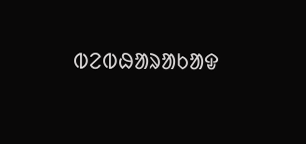ᱵᱮᱵᱷᱟᱨᱟᱠᱟᱫ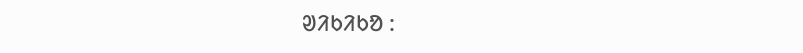ᱣᱤᱠᱤᱠᱚ :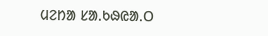ᱢᱮᱴᱟ ᱥᱟᱹᱠᱷᱭᱟᱹᱛ